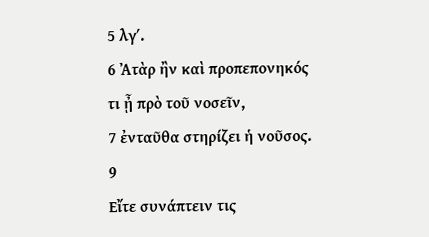5 λγʹ.
6 Ἀτὰρ ἢν καὶ προπεπονηκός τι ᾖ πρὸ τοῦ νοσεῖν,
7 ἐνταῦθα στηρίζει ἡ νοῦσος.
9
Εἴτε συνάπτειν τις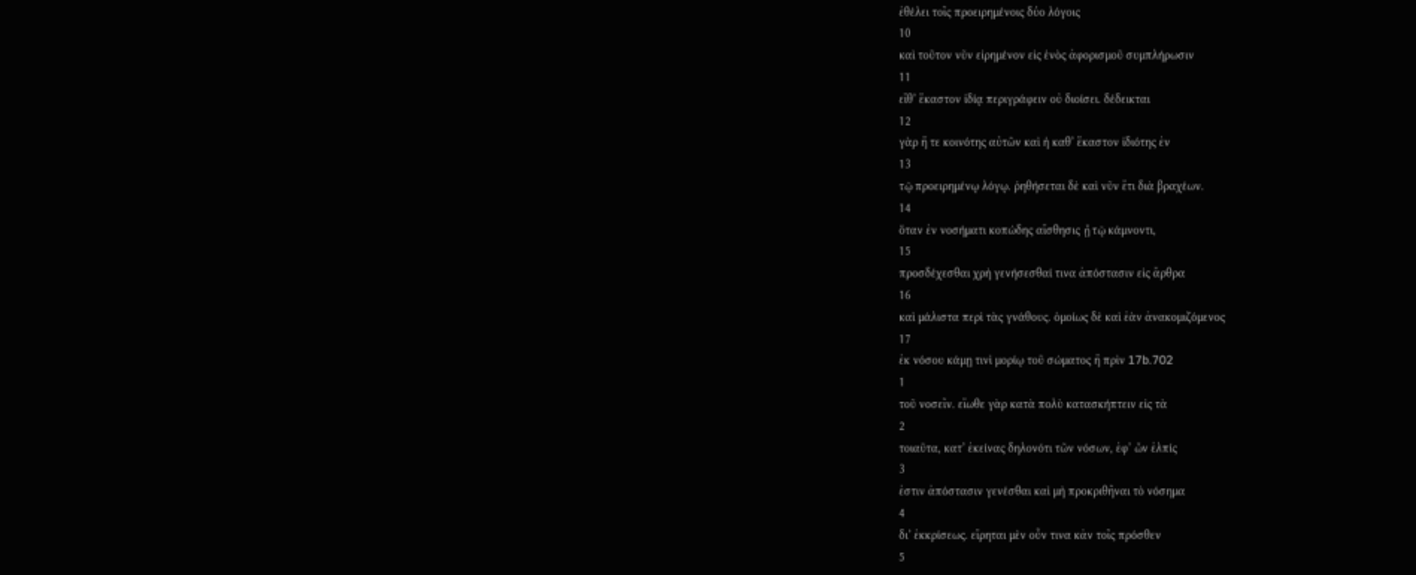ἐθέλει τοῖς προειρημένοις δύο λόγοις
10
καὶ τοῦτον νῦν εἰρημένον εἰς ἑνὸς ἀφορισμοῦ συμπλήρωσιν
11
εἴθ’ ἕκαστον ἰδίᾳ περιγράφειν οὐ διοίσει. δέδεικται
12
γὰρ ἥ τε κοινότης αὐτῶν καὶ ἡ καθ’ ἕκαστον ἰδιότης ἐν
13
τῷ προειρημένῳ λόγῳ. ῥηθήσεται δὲ καὶ νῦν ἔτι διὰ βραχέων.
14
ὅταν ἐν νοσήματι κοπώδης αἴσθησις ᾖ τῷ κάμνοντι,
15
προσδέχεσθαι χρὴ γενήσεσθαί τινα ἀπόστασιν εἰς ἄρθρα
16
καὶ μάλιστα περὶ τὰς γνάθους. ὁμοίως δὲ καὶ ἐὰν ἀνακομιζόμενος
17
ἐκ νόσου κάμῃ τινὶ μορίῳ τοῦ σώματος ἢ πρὶν 17b.702
1
τοῦ νοσεῖν. εἴωθε γὰρ κατὰ πολὺ κατασκήπτειν εἰς τὰ
2
τοιαῦτα, κατ’ ἐκείνας δηλονότι τῶν νόσων, ἐφ’ ὦν ἐλπίς
3
ἐστιν ἀπόστασιν γενέσθαι καὶ μὴ προκριθῆναι τὸ νόσημα
4
δι’ ἐκκρίσεως. εἴρηται μὲν οὖν τινα κἀν τοῖς πρόσθεν
5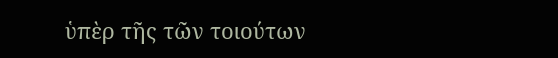ὑπὲρ τῆς τῶν τοιούτων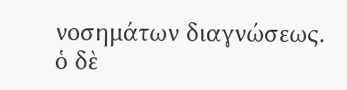νοσημάτων διαγνώσεως. ὁ δὲ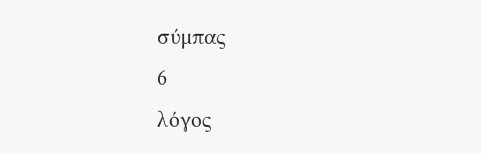σύμπας
6
λόγος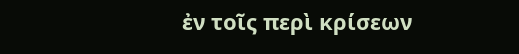ἐν τοῖς περὶ κρίσεων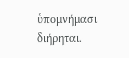ὑπομνήμασι διήρηται.